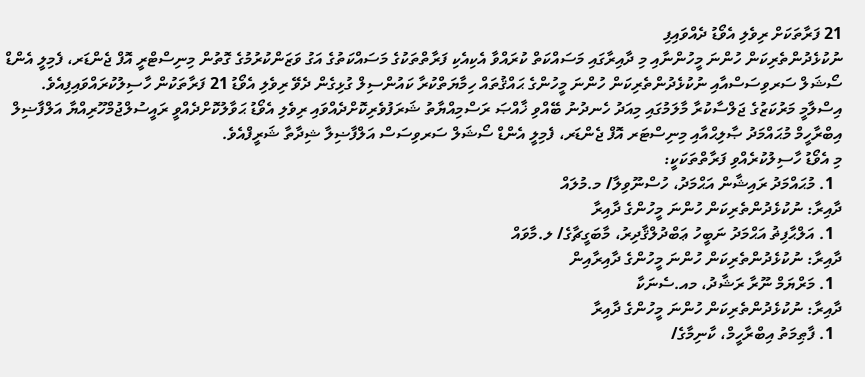21 ފަރާތަކަށް ރިވެލި އެވޯޑު ދެއްވައިފި
ނުކުޅެދުންތެރިކަން ހުންނަ މީހުންނާއި މި ދާއިރާގައި މަސައްކަތް ކުރައްވާ އެކިއެކި ފަރާތްތަކުގެ މަސައްކަތުގެ އަގު ވަޒަންކުރުމުގެ ގޮތުން މިނިސްޓްރީ އޮފް ޖެންޑަރ، ފެމިލީ އެންޑް ސޯޝަލް ސަރވިސަސްއާއި ނުކުޅެދުންތެރިކަން ހުންނަ މީހުންގެ ޙައްޤުތައް ހިމާޔަތްކުރާ ކައުންސިލް ގުޅިގެން ދެވޭ ރިވެލި އެވޯޑު 21 ފަރާތަކުން ހާސިލުކުރައްވައިފިއެވެ.
އިސްލާމީ މަރުކަޒުގެ ޖަލްސާކުރާ މާލަމުގައި މިއަދު ހެނދުނު ބޭއްވި ޚާއްޞަ ރަސްމިއްޔާތު ޝަރަފުވެރިކޮށްދެއްވައި ރިވެލި އެވޯޑު ޙަވާލުކޮށްދެއްވީ ރައީސުލްޖުމްހޫރިއްޔާ އަލްފާޟިލް އިބްރާހީމް މުޙައްމަދު ޞާލިޙްއާއި މިނިސްޓަރ އޮފް ޖެންޑަރ، ފެމިލީ އެންޑް ސޯޝަލް ސަރވިސަސް އަލްފާޟިލާ ޝިދާތާ ޝަރީފްއެވެ.
މި އެވޯޑު ހާސިލުކުރެއްވި ފަރާތްތަކަކީ:
  1. މުޙައްމަދު ރައިޝާން އަޙްމަދު، ހުސްނޫވިލާ/ މ.މުލައް
ދާއިރާ: ނުކުޅެދުންތެރިކަން ހުންނަ މީހުންގެ ދާއިރާ
  1. އަލްޙާފިޡު އަޙްމަދު ނަބީހު ޢަބްދުލްޤާދިރު، މާބަގީޗާގެ/ ލ.މާވައް
ދާއިރާ: ނުކުޅެދުންތެރިކަން ހުންނަ މީހުންގެ ދާއިރާއިން
  1. މަރްޔަމް ނޫރާ ރަޝާދު، މއ.ސެނަކާ
ދާއިރާ: ނުކުޅެދުންތެރިކަން ހުންނަ މީހުންގެ ދާއިރާ
  1. ފާޠިމަތު އިބްރާހީމް، ކާނިމާގެ/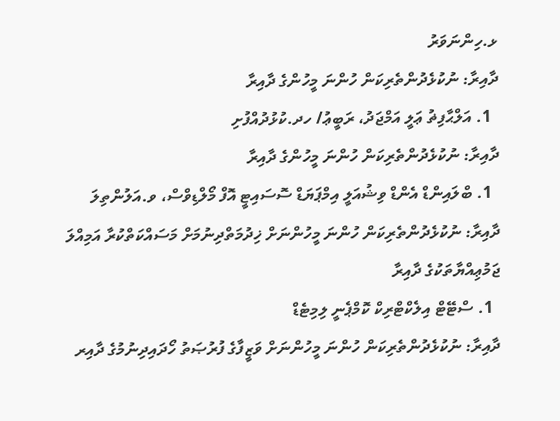ޅ.ހިންނަވަރު
ދާއިރާ: ނުކުޅެދުންތެރިކަން ހުންނަ މީހުންގެ ދާއިރާ
  1. އަލްޙާފިޡު ޢަލީ އަމްޖަދު، ރަބީޢު/ ހދ.ކުޅުދުއްފުށި
ދާއިރާ: ނުކުޅެދުންތެރިކަން ހުންނަ މީހުންގެ ދާއިރާ
  1. ބްލައިންޑް އެންޑް ވިޝުއަލީ އިމްޕަޔަޑް ސޮސައިޓީ އޮފް މޯލްޑިވްސް، ވ.އަލުންތިލަ
ދާއިރާ: ނުކުޅެދުންތެރިކަން ހުންނަ މީހުންނަށް ޚިދުމަތްދިނުމަށް މަސައްކަތްކުރާ އަމިއްލަ ޖަމުޢިއްޔާތަކުގެ ދާއިރާ
  1. ސްޓޭޓް އިލެކްޓްރިކް ކޮމްޕެނީ ލިމިޓެޑް
ދާއިރާ: ނުކުޅެދުންތެރިކަން ހުންނަ މީހުންނަށް ވަޒީފާގެ ފުރުޞަތު ހޯދައިދިނުމުގެ ދާއިރ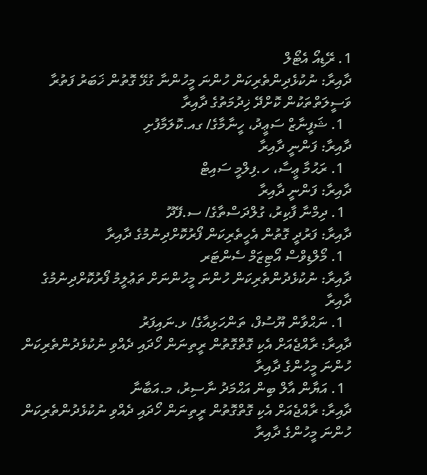1. ރޭޑިއޯ އެޓޯލް
ދާއިރާ: ނުކުޅެދިންތެރިކަން ހުންނަ މީހުންނާ ގުޅޭ ގޮތުން ޚަބަރު ފަތުރާ ވަސީލަތްތަކުން ކޮށްދޭ ޚިދުމަތުގެ ދާއިރާ
  1. ޝަފީނާޒް ސަޢީދު، ހީނާމާގެ/ ގއ.ކޮލަމާފުށި
ދާއިރާ: ފަންނީ ދާއިރާ
  1. ރަޙުމާ ޢީސާ، ހ.ފިލްމީ ސައިޓް
ދާއިރާ: ފަންނީ ދާއިރާ
  1. ދިމްނާ ފާކިރު، ގުލްދަސްތާގެ/ ސ.ފޭދޫ
ދާއިރާ: ފަރުދީ ގޮތުން އެހީތެރިކަން ފޯރުކޮށްދިނުމުގެ ދާއިރާ
  1. މޯލްޑިވްސް އޯޓިޒަމް ސެންޓަރ
ދާއިރާ: ނުކުޅެދުންތެރިކަން ހުންނަ މީހުންނަށް ތަޢުލީމު ފޯރުކޮށްދިނުމުގެ ދާއިރާ
  1. ނަޙްވާން ޔޫސުފް، ތަންހަޅިއާގެ/ ޅ.ނައިފަރު
ދާއިރާ: ރާއްޖެއަށް އެކި ގޮތްގޮތުން ރީތިނަން ހޯދައި ދެއްވި ނުކުޅެދުންތެރިކަން ހުންނަ މީހުންގެ ދާއިރާ
  1. އަޔާން އާލް ބިން އަޙްމަދު ނާސިރު، މ.އަބާނާ
ދާއިރާ: ރާއްޖެއަށް އެކި ގޮތްގޮތުން ރީތިނަން ހޯދައި ދެއްވި ނުކުޅެދުންތެރިކަން ހުންނަ މީހުންގެ ދާއިރާ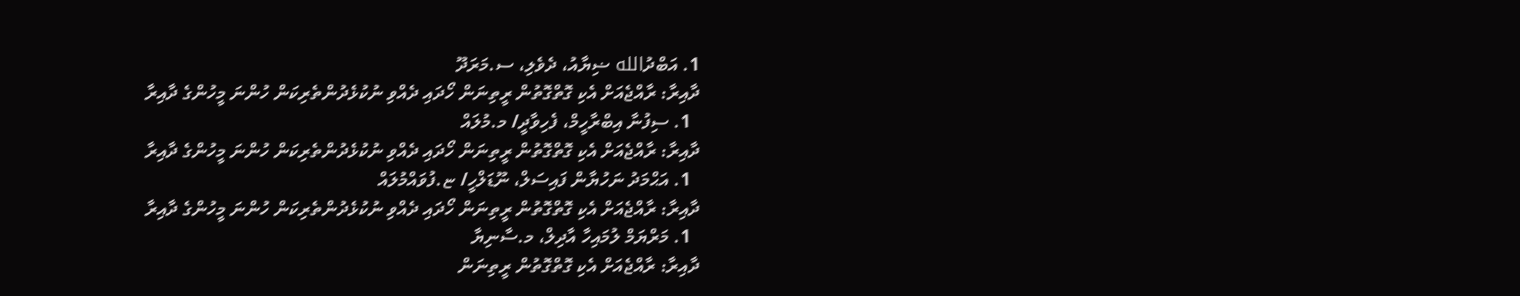1. އަބްދުالله ޟިޔާއު، ދެވެލި، ސ.މަރަދޫ
ދާއިރާ: ރާއްޖެއަށް އެކި ގޮތްގޮތުން ރީތިނަން ހޯދައި ދެއްވި ނުކުޅެދުންތެރިކަން ހުންނަ މީހުންގެ ދާއިރާ
  1. ސިފުނާ އިބްރާހީމް، ފެހިވާދީ/ މ.މުލައް
ދާއިރާ: ރާއްޖެއަށް އެކި ގޮތްގޮތުން ރީތިނަން ހޯދައި ދެއްވި ނުކުޅެދުންތެރިކަން ހުންނަ މީހުންގެ ދާއިރާ
  1. އަޙްމަދު ނަހުޔާން ފައިސަލް، ނޫޑަލްހީ/ ޏ.ފުވައްމުލައް
ދާއިރާ: ރާއްޖެއަށް އެކި ގޮތްގޮތުން ރީތިނަން ހޯދައި ދެއްވި ނުކުޅެދުންތެރިކަން ހުންނަ މީހުންގެ ދާއިރާ
  1. މަރްޔަމް ލުމައިހާ އާދިލް، މ.ސާނިޔާ
ދާއިރާ: ރާއްޖެއަށް އެކި ގޮތްގޮތުން ރީތިނަން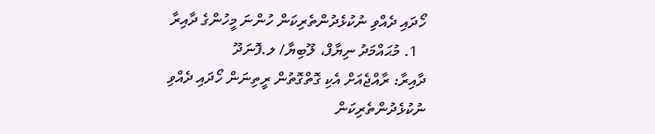ހޯދައި ދެއްވި ނުކުޅެދުންތެރިކަން ހުންނަ މީހުންގެ ދާއިރާ
  1. މުޙައްމަދު ނިޔާފް، ލޫބިޔާ/ ލ.ފޮނަދޫ
ދާއިރާ: ރާއްޖެއަށް އެކި ގޮތްގޮތުން ރީތިނަން ހޯދައި ދެއްވި ނުކުޅެދުންތެރިކަން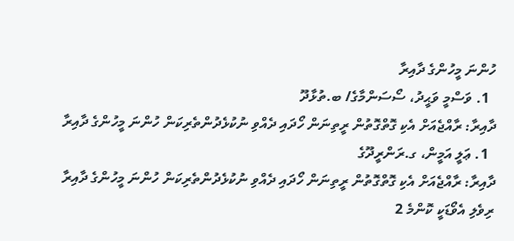ހުންނަ މީހުންގެ ދާއިރާ
  1. ވަސްމީ ވަޙީދު، ސޯސަންމާގެ/ ބ.ތުޅާދޫ
ދާއިރާ: ރާއްޖެއަށް އެކި ގޮތްގޮތުން ރީތިނަން ހޯދައި ދެއްވި ނުކުޅެދުންތެރިކަން ހުންނަ މީހުންގެ ދާއިރާ
  1. ޢަލީ އަމީން، ގ.ރަންރީދޫގެ
ދާއިރާ: ރާއްޖެއަށް އެކި ގޮތްގޮތުން ރީތިނަން ހޯދައި ދެއްވި ނުކުޅެދުންތެރިކަން ހުންނަ މީހުންގެ ދާއިރާ
ރިވެލި އެވޯޑަކީ ކޮންމެ 2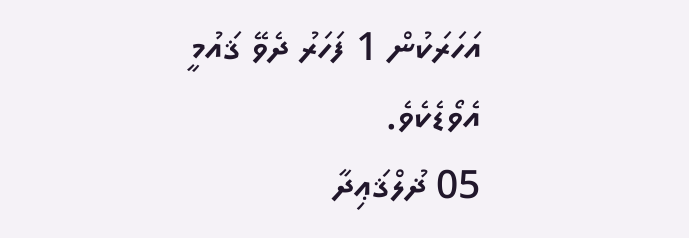އަހަރަކުން 1 ފަހަރު ދެވޭ ޤައުމީ އެވޯޑެކެވެ.
05 ޛުލްޤަޢިދާ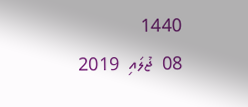1440
08  ޖުލައި  2019